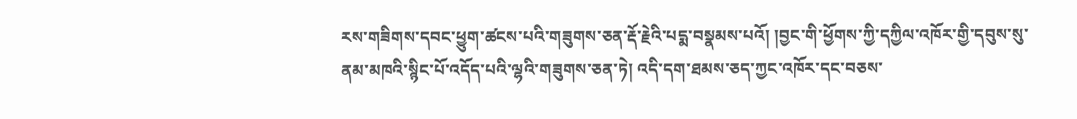རས་གཟིགས་དབང་ཕྱུག་ཚངས་པའི་གཟུགས་ཅན་རྡོ་རྗེའི་པདྨ་བསྣམས་པའོ། །བྱང་གི་ཕྱོགས་ཀྱི་དཀྱིལ་འཁོར་གྱི་དབུས་སུ་ནམ་མཁའི་སྙིང་པོ་འདོད་པའི་ལྷའི་གཟུགས་ཅན་ཏེ། འདི་དག་ཐམས་ཅད་ཀྱང་འཁོར་དང་བཅས་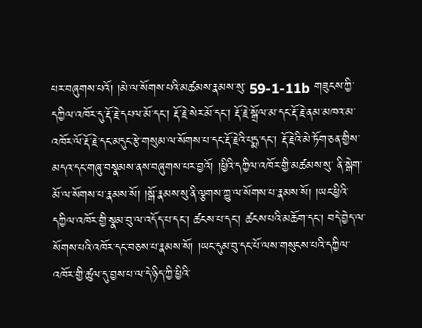པར་བཞུགས་པའོ། །མེ་ལ་སོགས་པའི་མཚམས་རྣམས་སུ་ 59-1-11b གཟུངས་ཀྱི་དཀྱིལ་འཁོར་དུ་རྡོ་རྗེ་དཔལ་མོ་དང་། རྡོ་རྗེ་སེར་མོ་དང་། རྡོ་རྗེ་སྒྲོལ་མ་དང་རྡོ་རྗེ་ནམ་མཁའ་མ་འཁོར་ལོ་རྡོ་རྗེ་དང་མདུང་རྩེ་གསུམ་ལ་སོགས་པ་དང་རྡོ་རྗེའི་པདྨ་དང་། རྡོ་རྗེའི་མེ་ཏོག་ཅན་གྱིས་མདའ་དང་གཞུ་བསྣམས་ནས་བཞུགས་པར་བྱའོ། །ཕྱིའི་དཀྱིལ་འཁོར་གྱི་མཚམས་སུ་ ནི་སྒེག་མོ་ལ་སོགས་པ་རྣམས་སོ། །སྒོ་རྣམས་སུ་ནི་ལྕགས་ཀྱུ་ལ་སོགས་པ་རྣམས་སོ། །ཡང་ཕྱིའི་དཀྱིལ་འཁོར་གྱི་སྣམ་བུ་ལ་འདོད་པ་དང་། ཚངས་པ་དང་། ཚངས་པའི་མཆོག་དང་། བདེ་བྱེད་ལ་སོགས་པའི་འཁོར་དང་བཅས་པ་རྣམས་སོ། །ཡང་དུམ་བུ་དང་པོ་ལས་གསུངས་པའི་དཀྱིལ་ འཁོར་གྱི་ཚུལ་དུ་བྱས་པ་ལ་དེ་ཉིད་ཀྱི་ཕྱིའི་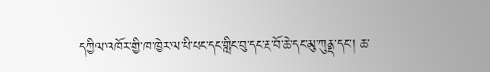དཀྱིལ་འཁོར་གྱི་ཁ་ཁྱེར་ལ་པི་པང་དང་གླིང་བུ་དང་རྔ་བོ་ཆེ་དང་མུ་ཀུནྡ་དང་། ཆ་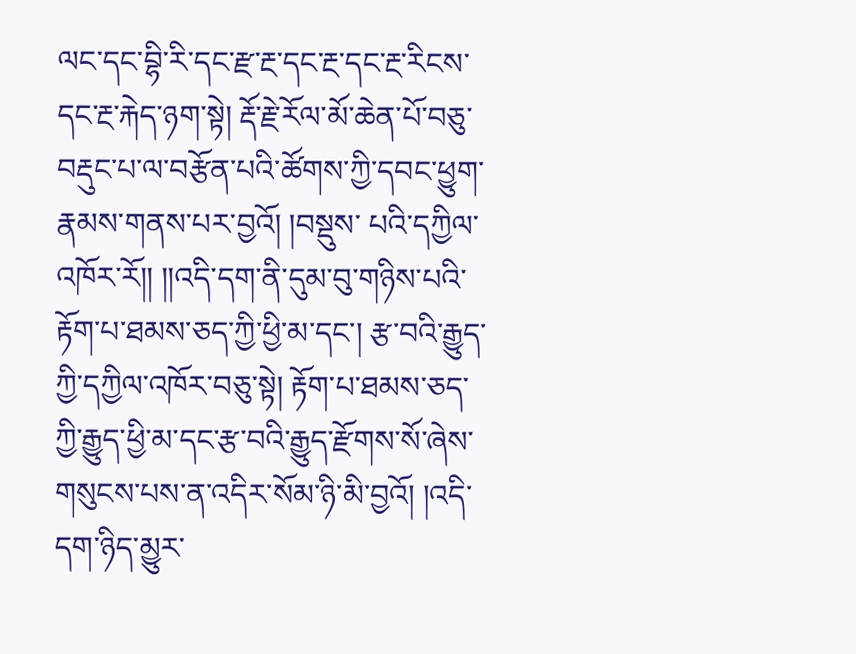ལང་དང་བྷི་རི་དང་རྫ་རྔ་དང་རྔ་དང་རྔ་རིངས་དང་རྔ་རྐེད་ཉག་སྟེ། རྡོ་རྗེ་རོལ་མོ་ཆེན་པོ་བཅུ་བརྡུང་པ་ལ་བརྩོན་པའི་ཚོགས་ཀྱི་དབང་ཕྱུག་རྣམས་གནས་པར་བྱའོ། །བསྡུས་ པའི་དཀྱིལ་འཁོར་རོ།། །།འདི་དག་ནི་དུམ་བུ་གཉིས་པའི་རྟོག་པ་ཐམས་ཅད་ཀྱི་ཕྱི་མ་དང་། རྩ་བའི་རྒྱུད་ཀྱི་དཀྱིལ་འཁོར་བཅུ་སྟེ། རྟོག་པ་ཐམས་ཅད་ཀྱི་རྒྱུད་ཕྱི་མ་དང་རྩ་བའི་རྒྱུད་རྫོགས་སོ་ཞེས་གསུངས་པས་ན་འདིར་སོམ་ཉི་མི་བྱའོ། །འདི་དག་ཉིད་མྱུར་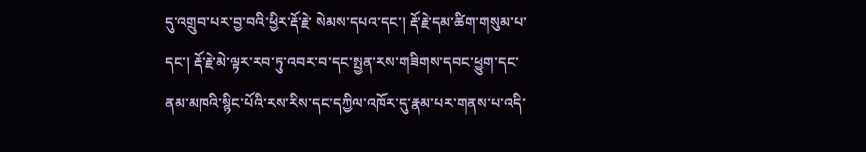དུ་འགྲུབ་པར་བྱ་བའི་ཕྱིར་རྡོ་རྗེ་ སེམས་དཔའ་དང་། རྡོ་རྗེ་དམ་ཚིག་གསུམ་པ་དང་། རྡོ་རྗེ་མེ་ལྟར་རབ་ཏུ་འབར་བ་དང་སྤྱན་རས་གཟིགས་དབང་ཕྱུག་དང་ནམ་མཁའི་སྙིང་པོའི་རས་རིས་དང་དཀྱིལ་འཁོར་དུ་རྣམ་པར་གནས་པ་འདི་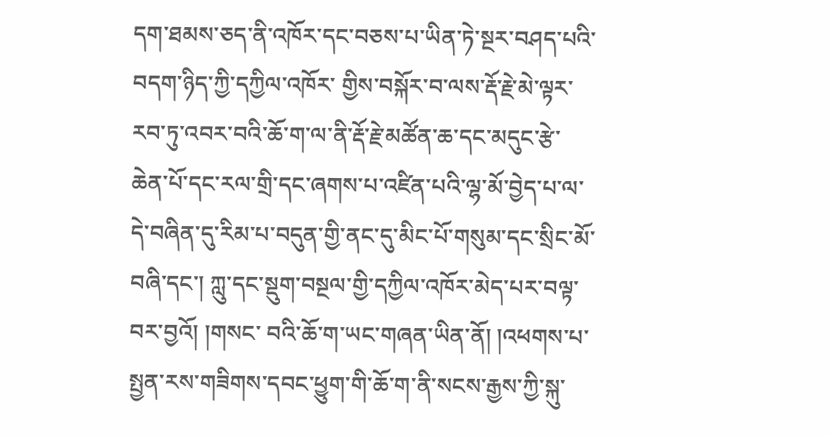དག་ཐམས་ཅད་ནི་འཁོར་དང་བཅས་པ་ཡིན་ཏེ་སྔར་བཤད་པའི་བདག་ཉིད་ཀྱི་དཀྱིལ་འཁོར་ གྱིས་བསྐོར་བ་ལས་རྡོ་རྗེ་མེ་ལྟར་རབ་ཏུ་འབར་བའི་ཆོ་ག་ལ་ནི་རྡོ་རྗེ་མཚོན་ཆ་དང་མདུང་རྩེ་ཆེན་པོ་དང་རལ་གྲི་དང་ཞགས་པ་འཛིན་པའི་ལྷ་མོ་བྱེད་པ་ལ་དེ་བཞིན་དུ་རིམ་པ་བདུན་གྱི་ནང་དུ་མིང་པོ་གསུམ་དང་སྲིང་མོ་བཞི་དང་། ཀླུ་དང་སྡུག་བསྔལ་གྱི་དཀྱིལ་འཁོར་མེད་པར་བལྟ་བར་བྱའོ། །གསང་ བའི་ཆོ་ག་ཡང་གཞན་ཡིན་ནོ། །འཕགས་པ་སྤྱན་རས་གཟིགས་དབང་ཕྱུག་གི་ཆོ་ག་ནི་སངས་རྒྱས་ཀྱི་སྐུ་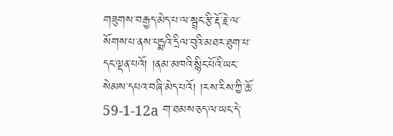གཟུགས་བརྒྱད་མེད་པ་ལ་སྦྲང་རྩི་རྡོ་རྗེ་ལ་སོགས་པ་ནས་པདྨའི་དྲིལ་བུའི་མཐར་ཐུག་པ་དང་ལྡན་པའོ། །ནམ་མཁའི་སྙིང་པོའི་ཡང་སེམས་དཔའ་བཞི་མེད་པའོ། །རས་རིས་ཀྱི་ཆོ་ 59-1-12a ག་ཐམས་ཅད་ལ་ཡང་དེ་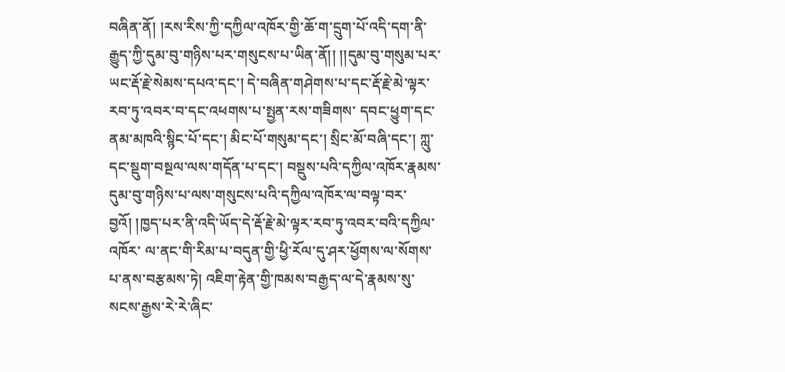བཞིན་ནོ། །རས་རིས་ཀྱི་དཀྱིལ་འཁོར་གྱི་ཆོ་ག་དྲུག་པོ་འདི་དག་ནི་རྒྱུད་ཀྱི་དུམ་བུ་གཉིས་པར་གསུངས་པ་ཡིན་ནོ།། །།དུམ་བུ་གསུམ་པར་ཡང་རྡོ་རྗེ་སེམས་དཔའ་དང་། དེ་བཞིན་གཤེགས་པ་དང་རྡོ་རྗེ་མེ་ལྟར་རབ་ཏུ་འབར་བ་དང་འཕགས་པ་སྤྱན་རས་གཟིགས་ དབང་ཕྱུག་དང་ནམ་མཁའི་སྙིང་པོ་དང་། མིང་པོ་གསུམ་དང་། སྲིང་མོ་བཞི་དང་། ཀླུ་དང་སྡུག་བསྔལ་ལས་གདོན་པ་དང་། བསྡུས་པའི་དཀྱིལ་འཁོར་རྣམས་དུམ་བུ་གཉིས་པ་ལས་གསུངས་པའི་དཀྱིལ་འཁོར་ལ་བལྟ་བར་བྱའོ། །ཁྱད་པར་ནི་འདི་ཡོད་དེ་རྡོ་རྗེ་མེ་ལྟར་རབ་ཏུ་འབར་བའི་དཀྱིལ་འཁོར་ ལ་ནང་གི་རིམ་པ་བདུན་གྱི་ཕྱི་རོལ་དུ་ཤར་ཕྱོགས་ལ་སོགས་པ་ནས་བརྩམས་ཏེ། འཇིག་རྟེན་གྱི་ཁམས་བརྒྱད་ལ་དེ་རྣམས་སུ་སངས་རྒྱས་རེ་རེ་ཞིང་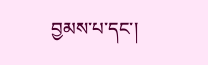བྱམས་པ་དང་།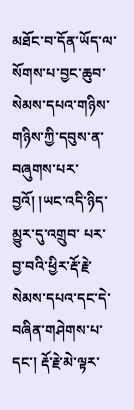མཐོང་བ་དོན་ཡོད་ལ་སོགས་པ་བྱང་ཆུབ་སེམས་དཔའ་གཉིས་གཉིས་ཀྱི་དབུས་ན་བཞུགས་པར་བྱའོ། །ཡང་འདི་ཉིད་མྱུར་དུ་འགྲུབ་ པར་བྱ་བའི་ཕྱིར་རྡོ་རྗེ་སེམས་དཔའ་དང་དེ་བཞིན་གཤེགས་པ་དང་། རྡོ་རྗེ་མེ་ལྟར་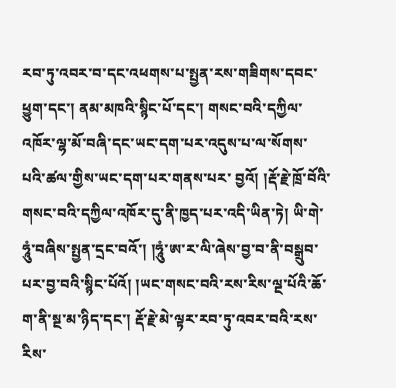རབ་ཏུ་འབར་བ་དང་འཕགས་པ་སྤྱན་རས་གཟིགས་དབང་ཕྱུག་དང་། ནམ་མཁའི་སྙིང་པོ་དང་། གསང་བའི་དཀྱིལ་འཁོར་ལྷ་མོ་བཞི་དང་ཡང་དག་པར་འདུས་པ་ལ་སོགས་པའི་ཚལ་གྱིས་ཡང་དག་པར་གནས་པར་ བྱའོ། །རྡོ་རྗེ་ཁྲོ་བོའི་གསང་བའི་དཀྱིལ་འཁོར་དུ་ནི་ཁྱད་པར་འདི་ཡིན་ཏེ། ཡི་གེ་ཧཱུཾ་བཞིས་སྤྱན་དྲང་བའོ་། །ཧཱུཾ་ཨ་ར་ལི་ཞེས་བྱ་བ་ནི་བསྒྲུབ་པར་བྱ་བའི་སྙིང་པོའོ། །ཡང་གསང་བའི་རས་རིས་ལྔ་པོའི་ཆོ་ག་ནི་སྔ་མ་ཉིད་དང་། རྡོ་རྗེ་མེ་ལྟར་རབ་ཏུ་འབར་བའི་རས་རིས་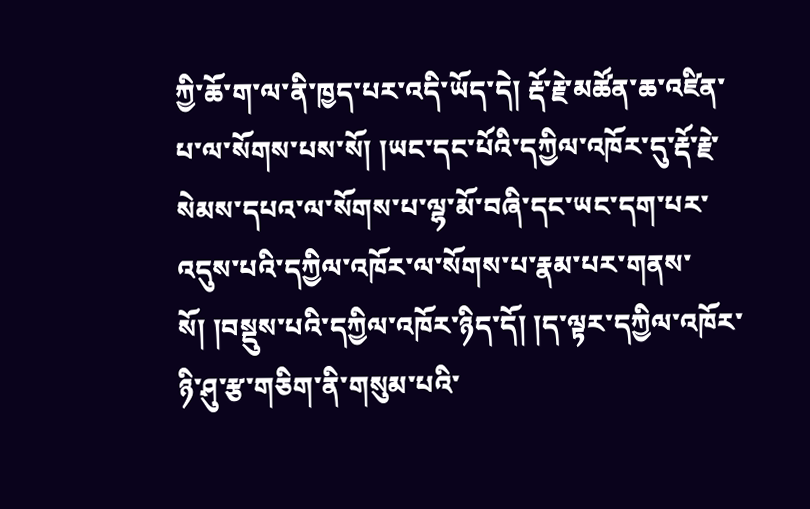ཀྱི་ཆོ་ག་ལ་ནི་ཁྱད་པར་འདི་ཡོད་དེ། རྡོ་རྗེ་མཚོན་ཆ་འཛིན་པ་ལ་སོགས་པས་སོ། །ཡང་དང་པོའི་དཀྱིལ་འཁོར་དུ་རྡོ་རྗེ་སེམས་དཔའ་ལ་སོགས་པ་ལྷ་མོ་བཞི་དང་ཡང་དག་པར་འདུས་པའི་དཀྱིལ་འཁོར་ལ་སོགས་པ་རྣམ་པར་གནས་སོ། །བསྡུས་པའི་དཀྱིལ་འཁོར་ཉིད་དོ། །ད་ལྟར་དཀྱིལ་འཁོར་ཉི་ཤུ་རྩ་གཅིག་ནི་གསུམ་པའི་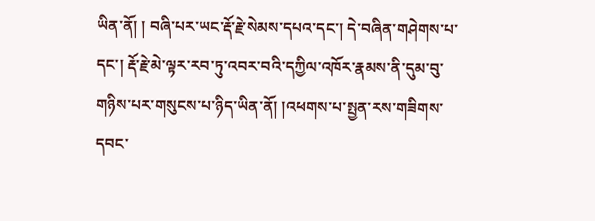ཡིན་ནོ། ། བཞི་པར་ཡང་རྡོ་རྗེ་སེམས་དཔའ་དང་། དེ་བཞིན་གཤེགས་པ་དང་། རྡོ་རྗེ་མེ་ལྟར་རབ་ཏུ་འབར་བའི་དཀྱིལ་འཁོར་རྣམས་ནི་དུམ་བུ་གཉིས་པར་གསུངས་པ་ཉིད་ཡིན་ནོ། །འཕགས་པ་སྤྱན་རས་གཟིགས་དབང་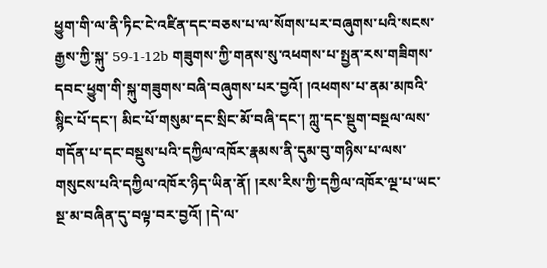ཕྱུག་གི་ལ་ནི་ཏིང་ངེ་འཛིན་དང་བཅས་པ་ལ་སོགས་པར་བཞུགས་པའི་སངས་རྒྱས་ཀྱི་སྐུ་ 59-1-12b གཟུགས་ཀྱི་གནས་སུ་འཕགས་པ་སྤྱན་རས་གཟིགས་དབང་ཕྱུག་གི་སྐུ་གཟུགས་བཞི་བཞུགས་པར་བྱའོ། །འཕགས་པ་ནམ་མཁའི་སྙིང་པོ་དང་། མིང་པོ་གསུམ་དང་སྲིང་མོ་བཞི་དང་། ཀླུ་དང་སྡུག་བསྔལ་ལས་གདོན་པ་དང་བསྡུས་པའི་དཀྱིལ་འཁོར་རྣམས་ནི་དུམ་བུ་གཉིས་པ་ལས་ གསུངས་པའི་དཀྱིལ་འཁོར་ཉིད་ཡིན་ནོ། །རས་རིས་ཀྱི་དཀྱིལ་འཁོར་ལྔ་པ་ཡང་སྔ་མ་བཞིན་དུ་བལྟ་བར་བྱའོ། །དེ་ལ་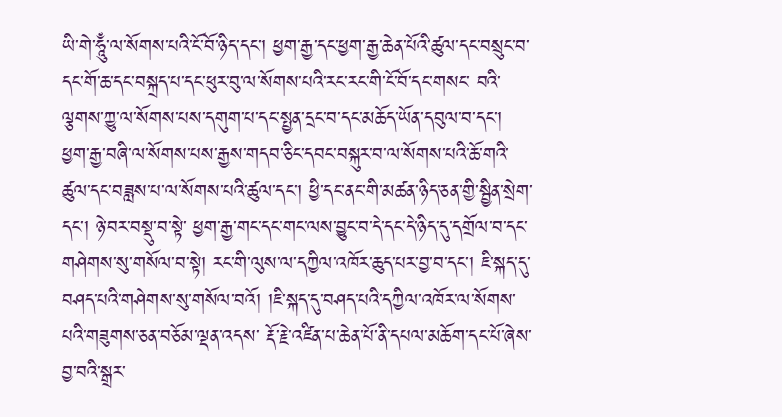ཡི་གེ་ཧཱུྃ་ལ་སོགས་པའི་ངོ་བོ་ཉིད་དང་། ཕྱག་རྒྱ་དང་ཕྱག་རྒྱ་ཆེན་པོའི་ཚུལ་དང་བསྲུང་བ་དང་གོ་ཆ་དང་བསྐྲད་པ་དང་ཕུར་བུ་ལ་སོགས་པའི་རང་རང་གི་ངོ་བོ་དང་གསང་ བའི་ལྕགས་ཀྱུ་ལ་སོགས་པས་དགུག་པ་དང་སྤྱན་དྲང་བ་དང་མཆོད་ཡོན་དབུལ་བ་དང་། ཕྱག་རྒྱ་བཞི་ལ་སོགས་པས་རྒྱས་གདབ་ཅིང་དབང་བསྐུར་བ་ལ་སོགས་པའི་ཆོ་གའི་ཚུལ་དང་བཟླས་པ་ལ་སོགས་པའི་ཚུལ་དང་། ཕྱི་དང་ནང་གི་མཚན་ཉིད་ཅན་གྱི་སྦྱིན་སྲེག་དང་། ཉེ་བར་བསྡུ་བ་སྟེ་ ཕྱག་རྒྱ་གང་དང་གང་ལས་བྱུང་བ་དེ་དང་དེ་ཉིད་དུ་དགྲོལ་བ་དང་གཤེགས་སུ་གསོལ་བ་སྟེ། རང་གི་ལུས་ལ་དཀྱིལ་འཁོར་ཆུད་པར་བྱ་བ་དང་། ཇི་སྐད་དུ་བཤད་པའི་གཤེགས་སུ་གསོལ་བའོ། །ཇི་སྐད་དུ་བཤད་པའི་དཀྱིལ་འཁོར་ལ་སོགས་པའི་གཟུགས་ཅན་བཅོམ་ལྡན་འདས་ རྡོ་རྗེ་འཛིན་པ་ཆེན་པོ་ནི་དཔལ་མཆོག་དང་པོ་ཞེས་བྱ་བའི་སྒྲར་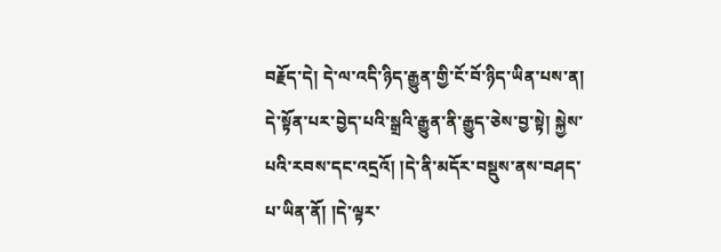བརྗོད་དེ། དེ་ལ་འདི་ཉིད་རྒྱུན་གྱི་ངོ་བོ་ཉིད་ཡིན་པས་ན། དེ་སྟོན་པར་བྱེད་པའི་སྒྲའི་རྒྱུན་ནི་རྒྱུད་ཅེས་བྱ་སྟེ། སྐྱེས་པའི་རབས་དང་འདྲའོ། །དེ་ནི་མདོར་བསྡུས་ནས་བཤད་པ་ཡིན་ནོ། །དེ་ལྟར་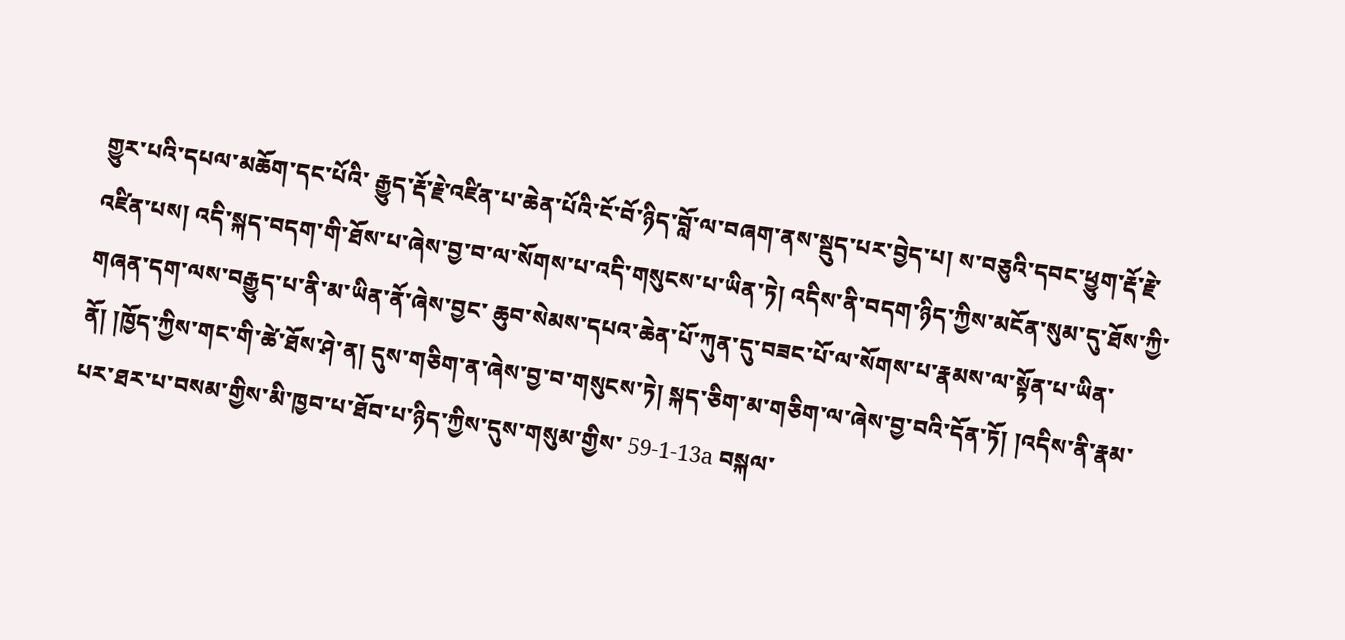གྱུར་པའི་དཔལ་མཆོག་དང་པོའི་ རྒྱུད་རྡོ་རྗེ་འཛིན་པ་ཆེན་པོའི་ངོ་བོ་ཉིད་བློ་ལ་བཞག་ནས་སྡུད་པར་བྱེད་པ། ས་བཅུའི་དབང་ཕྱུག་རྡོ་རྗེ་འཛིན་པས། འདི་སྐད་བདག་གི་ཐོས་པ་ཞེས་བྱ་བ་ལ་སོགས་པ་འདི་གསུངས་པ་ཡིན་ཏེ། འདིས་ནི་བདག་ཉིད་ཀྱིས་མངོན་སུམ་དུ་ཐོས་ཀྱི་གཞན་དག་ལས་བརྒྱུད་པ་ནི་མ་ཡིན་ནོ་ཞེས་བྱང་ ཆུབ་སེམས་དཔའ་ཆེན་པོ་ཀུན་དུ་བཟང་པོ་ལ་སོགས་པ་རྣམས་ལ་སྟོན་པ་ཡིན་ནོ། །ཁྱོད་ཀྱིས་གང་གི་ཚེ་ཐོས་ཤེ་ན། དུས་གཅིག་ན་ཞེས་བྱ་བ་གསུངས་ཏེ། སྐད་ཅིག་མ་གཅིག་ལ་ཞེས་བྱ་བའི་དོན་ཏོ། །འདིས་ནི་རྣམ་པར་ཐར་པ་བསམ་གྱིས་མི་ཁྱབ་པ་ཐོབ་པ་ཉིད་ཀྱིས་དུས་གསུམ་གྱིས་ 59-1-13a བསྐལ་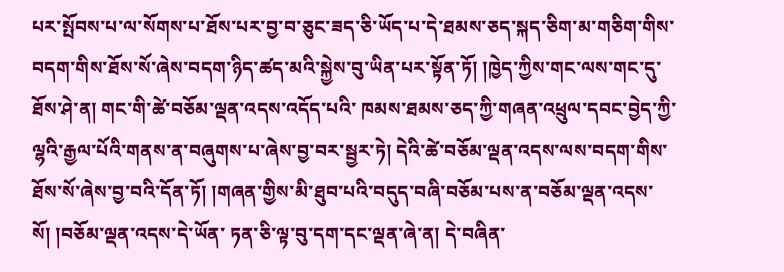པར་སྤོབས་པ་ལ་སོགས་པ་ཐོས་པར་བྱ་བ་ཅུང་ཟད་ཅི་ཡོད་པ་དེ་ཐམས་ཅད་སྐད་ཅིག་མ་གཅིག་གིས་བདག་གིས་ཐོས་སོ་ཞེས་བདག་ཉིད་ཚད་མའི་སྐྱེས་བུ་ཡིན་པར་སྟོན་ཏོ། །ཁྱེད་ཀྱིས་གང་ལས་གང་དུ་ཐོས་ཤེ་ན། གང་གི་ཚེ་བཅོམ་ལྡན་འདས་འདོད་པའི་ ཁམས་ཐམས་ཅད་ཀྱི་གཞན་འཕྲུལ་དབང་བྱེད་ཀྱི་ལྷའི་རྒྱལ་པོའི་གནས་ན་བཞུགས་པ་ཞེས་བྱ་བར་སྦྱར་ཏེ། དེའི་ཚེ་བཅོམ་ལྡན་འདས་ལས་བདག་གིས་ཐོས་སོ་ཞེས་བྱ་བའི་དོན་ཏོ། །གཞན་གྱིས་མི་ཐུབ་པའི་བདུད་བཞི་བཅོམ་པས་ན་བཅོམ་ལྡན་འདས་སོ། །བཅོམ་ལྡན་འདས་དེ་ཡོན་ ཏན་ཅི་ལྟ་བུ་དག་དང་ལྡན་ཞེ་ན། དེ་བཞིན་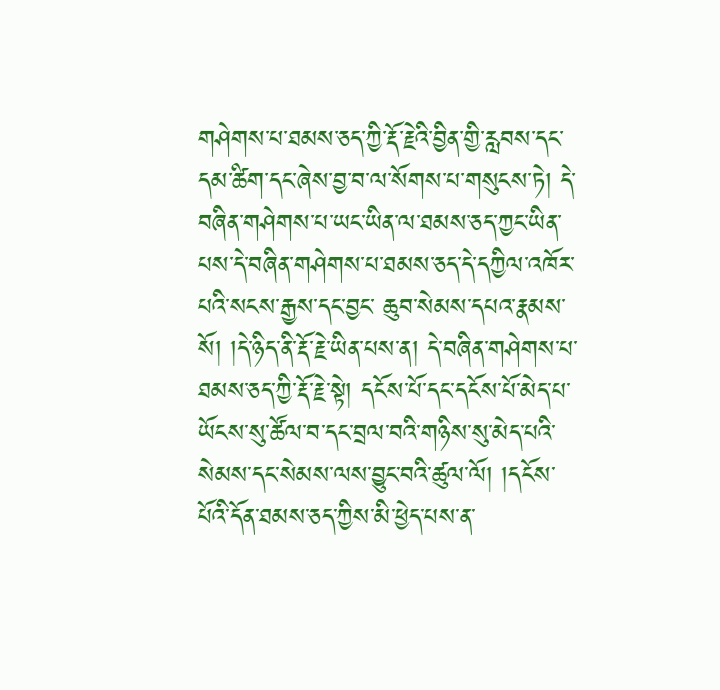གཤེགས་པ་ཐམས་ཅད་ཀྱི་རྡོ་རྗེའི་བྱིན་གྱི་རླབས་དང་དམ་ཚིག་དང་ཞེས་བྱ་བ་ལ་སོགས་པ་གསུངས་ཏེ། དེ་བཞིན་གཤེགས་པ་ཡང་ཡིན་ལ་ཐམས་ཅད་ཀྱང་ཡིན་པས་དེ་བཞིན་གཤེགས་པ་ཐམས་ཅད་དེ་དཀྱིལ་འཁོར་པའི་སངས་རྒྱས་དང་བྱང་ ཆུབ་སེམས་དཔའ་རྣམས་སོ། །དེ་ཉིད་ནི་རྡོ་རྗེ་ཡིན་པས་ན། དེ་བཞིན་གཤེགས་པ་ཐམས་ཅད་ཀྱི་རྡོ་རྗེ་སྟེ། དངོས་པོ་དང་དངོས་པོ་མེད་པ་ཡོངས་སུ་ཚོལ་བ་དང་བྲལ་བའི་གཉིས་སུ་མེད་པའི་སེམས་དང་སེམས་ལས་བྱུང་བའི་ཚུལ་ལོ། །དངོས་པོའི་དོན་ཐམས་ཅད་ཀྱིས་མི་ཕྱེད་པས་ན་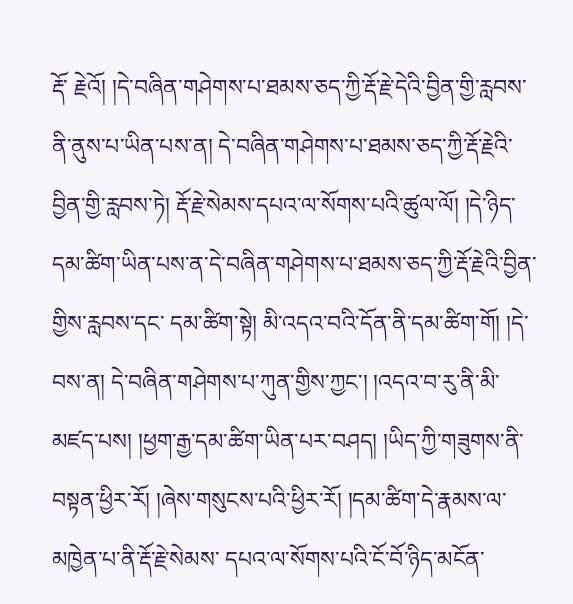རྡོ་ རྗེའོ། །དེ་བཞིན་གཤེགས་པ་ཐམས་ཅད་ཀྱི་རྡོ་རྗེ་དེའི་བྱིན་གྱི་རླབས་ནི་ནུས་པ་ཡིན་པས་ན། དེ་བཞིན་གཤེགས་པ་ཐམས་ཅད་ཀྱི་རྡོ་རྗེའི་བྱིན་གྱི་རླབས་ཏེ། རྡོ་རྗེ་སེམས་དཔའ་ལ་སོགས་པའི་ཚུལ་ལོ། །དེ་ཉིད་དམ་ཚིག་ཡིན་པས་ན་དེ་བཞིན་གཤེགས་པ་ཐམས་ཅད་ཀྱི་རྡོ་རྗེའི་བྱིན་གྱིས་རླབས་དང་ དམ་ཚིག་སྟེ། མི་འདའ་བའི་དོན་ནི་དམ་ཚིག་གོ། །དེ་བས་ན། དེ་བཞིན་གཤེགས་པ་ཀུན་གྱིས་ཀྱང་། །འདའ་བ་རུ་ནི་མི་མཛད་པས། །ཕྱག་རྒྱ་དམ་ཚིག་ཡིན་པར་བཤད། །ཡིད་ཀྱི་གཟུགས་ནི་བསྟན་ཕྱིར་རོ། །ཞེས་གསུངས་པའི་ཕྱིར་རོ། །དམ་ཚིག་དེ་རྣམས་ལ་མཁྱེན་པ་ནི་རྡོ་རྗེ་སེམས་ དཔའ་ལ་སོགས་པའི་ངོ་བོ་ཉིད་མངོན་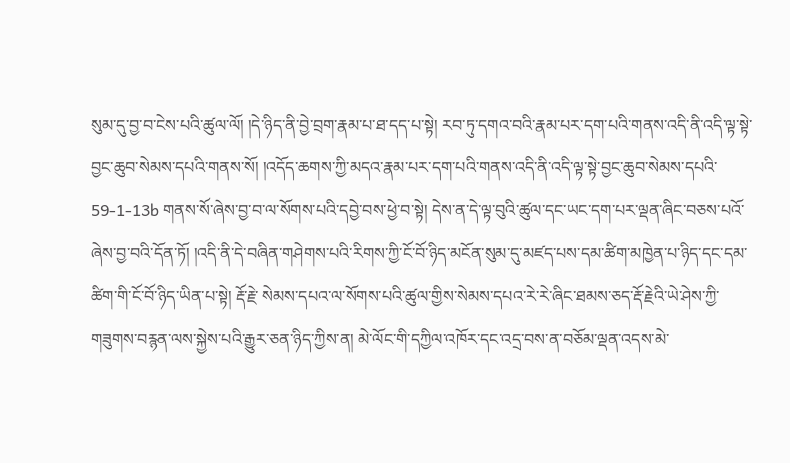སུམ་དུ་བྱ་བ་ངེས་པའི་ཚུལ་ལོ། །དེ་ཉིད་ནི་བྱེ་བྲག་རྣམ་པ་ཐ་དད་པ་སྟེ། རབ་ཏུ་དགའ་བའི་རྣམ་པར་དག་པའི་གནས་འདི་ནི་འདི་ལྟ་སྟེ་བྱང་ཆུབ་སེམས་དཔའི་གནས་སོ། །འདོད་ཆགས་ཀྱི་མདའ་རྣམ་པར་དག་པའི་གནས་འདི་ནི་འདི་ལྟ་སྟེ་བྱང་ཆུབ་སེམས་དཔའི་ 59-1-13b གནས་སོ་ཞེས་བྱ་བ་ལ་སོགས་པའི་དབྱེ་བས་ཕྱེ་བ་སྟེ། དེས་ན་དེ་ལྟ་བུའི་ཚུལ་དང་ཡང་དག་པར་ལྡན་ཞིང་བཅས་པའོ་ཞེས་བྱ་བའི་དོན་ཏོ། །འདི་ནི་དེ་བཞིན་གཤེགས་པའི་རིགས་ཀྱི་ངོ་བོ་ཉིད་མངོན་སུམ་དུ་མཛད་པས་དམ་ཚིག་མཁྱེན་པ་ཉིད་དང་དམ་ཚིག་གི་ངོ་བོ་ཉིད་ཡིན་པ་སྟེ། རྡོ་རྗེ་ སེམས་དཔའ་ལ་སོགས་པའི་ཚུལ་གྱིས་སེམས་དཔའ་རེ་རེ་ཞིང་ཐམས་ཅད་རྡོ་རྗེའི་ཡེ་ཤེས་ཀྱི་གཟུགས་བརྙན་ལས་སྐྱེས་པའི་རྒྱུར་ཅན་ཉིད་ཀྱིས་ན། མེ་ལོང་གི་དཀྱིལ་འཁོར་དང་འདྲ་བས་ན་བཅོམ་ལྡན་འདས་མེ་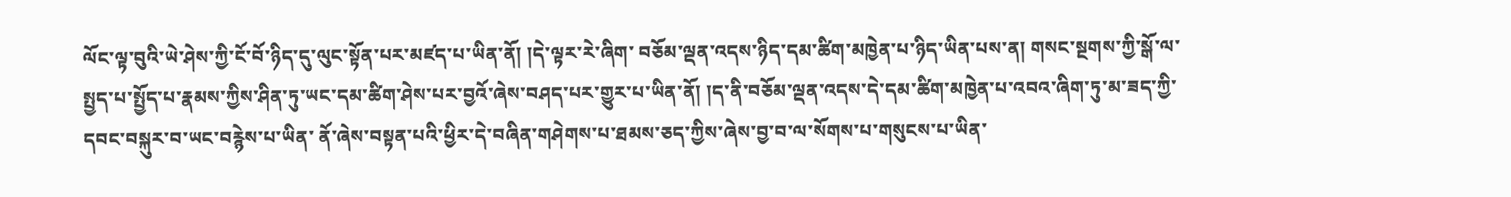ལོང་ལྟ་བུའི་ཡེ་ཤེས་ཀྱི་ངོ་བོ་ཉིད་དུ་ལུང་སྟོན་པར་མཛད་པ་ཡིན་ནོ། །དེ་ལྟར་རེ་ཞིག་ བཅོམ་ལྡན་འདས་ཉིད་དམ་ཚིག་མཁྱེན་པ་ཉིད་ཡིན་པས་ན། གསང་སྔགས་ཀྱི་སྒོ་ལ་སྤྱད་པ་སྤྱོད་པ་རྣམས་ཀྱིས་ཤིན་ཏུ་ཡང་དམ་ཚིག་ཤེས་པར་བྱའོ་ཞེས་བཤད་པར་གྱུར་པ་ཡིན་ནོ། །ད་ནི་བཅོམ་ལྡན་འདས་དེ་དམ་ཚིག་མཁྱེན་པ་འབའ་ཞིག་ཏུ་མ་ཟད་ཀྱི་དབང་བསྐུར་བ་ཡང་བརྙེས་པ་ཡིན་ ནོ་ཞེས་བསྟན་པའི་ཕྱིར་དེ་བཞིན་གཤེགས་པ་ཐམས་ཅད་ཀྱིས་ཞེས་བྱ་བ་ལ་སོགས་པ་གསུངས་པ་ཡིན་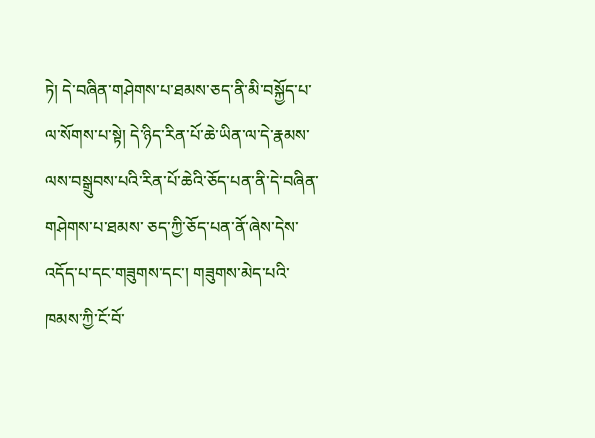ཏེ། དེ་བཞིན་གཤེགས་པ་ཐམས་ཅད་ནི་མི་བསྐྱོད་པ་ལ་སོགས་པ་སྟེ། དེ་ཉིད་རིན་པོ་ཆེ་ཡིན་ལ་དེ་རྣམས་ལས་བསྒྲུབས་པའི་རིན་པོ་ཆེའི་ཅོད་པན་ནི་དེ་བཞིན་གཤེགས་པ་ཐམས་ ཅད་ཀྱི་ཅོད་པན་ནོ་ཞེས་དེས་འདོད་པ་དང་གཟུགས་དང་། གཟུགས་མེད་པའི་ཁམས་ཀྱི་ངོ་བོ་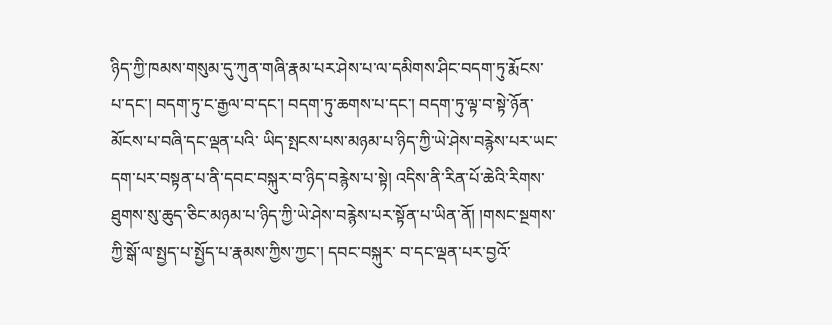ཉིད་ཀྱི་ཁམས་གསུམ་དུ་ཀུན་གཞི་རྣམ་པར་ཤེས་པ་ལ་དམིགས་ཤིང་བདག་ཏུ་རྨོངས་པ་དང་། བདག་ཏུ་ང་རྒྱལ་བ་དང་། བདག་ཏུ་ཆགས་པ་དང་། བདག་ཏུ་ལྟ་བ་སྟེ་ཉོན་མོངས་པ་བཞི་དང་ལྡན་པའི་ ཡིད་སྤངས་པས་མཉམ་པ་ཉིད་ཀྱི་ཡེ་ཤེས་བརྙེས་པར་ཡང་དག་པར་བསྟན་པ་ནི་དབང་བསྐུར་བ་ཉིད་བརྙེས་པ་སྟེ། འདིས་ནི་རིན་པོ་ཆེའི་རིགས་ཐུགས་སུ་ཆུད་ཅིང་མཉམ་པ་ཉིད་ཀྱི་ཡེ་ཤེས་བརྙེས་པར་སྟོན་པ་ཡིན་ནོ། །གསང་སྔགས་ཀྱི་སྒོ་ལ་སྤྱད་པ་སྤྱོད་པ་རྣམས་ཀྱིས་ཀྱང་། དབང་བསྐུར་ བ་དང་ལྡན་པར་བྱའོ་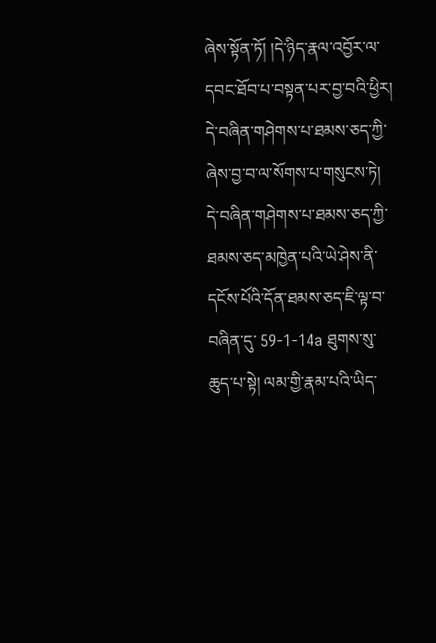ཞེས་སྟོན་ཏོ། །དེ་ཉིད་རྣལ་འབྱོར་ལ་དབང་ཐོབ་པ་བསྟན་པར་བྱ་བའི་ཕྱིར། དེ་བཞིན་གཤེགས་པ་ཐམས་ཅད་ཀྱི་ཞེས་བྱ་བ་ལ་སོགས་པ་གསུངས་ཏེ། དེ་བཞིན་གཤེགས་པ་ཐམས་ཅད་ཀྱི་ཐམས་ཅད་མཁྱེན་པའི་ཡེ་ཤེས་ནི་དངོས་པོའི་དོན་ཐམས་ཅད་ཇི་ལྟ་བ་བཞིན་དུ་ 59-1-14a ཐུགས་སུ་ཆུད་པ་སྟེ། ལམ་གྱི་རྣམ་པའི་ཡིད་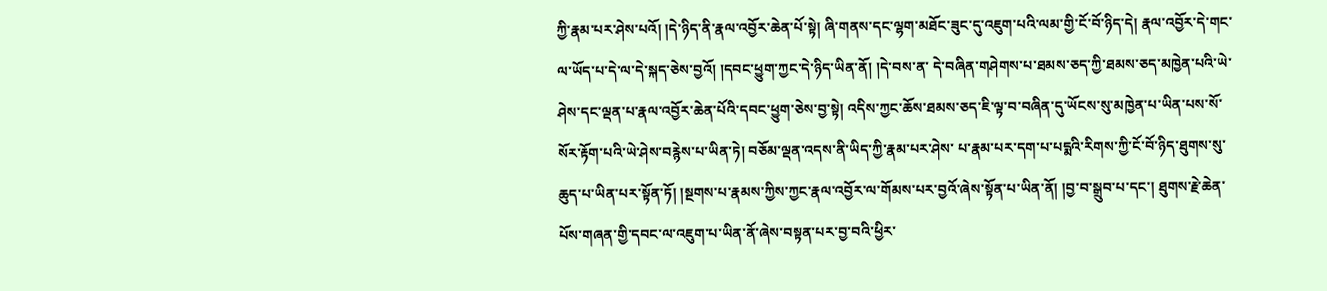ཀྱི་རྣམ་པར་ཤེས་པའོ། །དེ་ཉིད་ནི་རྣལ་འབྱོར་ཆེན་པོ་སྟེ། ཞི་གནས་དང་ལྷག་མཐོང་ཟུང་དུ་འཇུག་པའི་ལམ་གྱི་ངོ་བོ་ཉིད་དེ། རྣལ་འབྱོར་དེ་གང་ལ་ཡོད་པ་དེ་ལ་དེ་སྐད་ཅེས་བྱའོ། །དབང་ཕྱུག་ཀྱང་དེ་ཉིད་ཡིན་ནོ། །དེ་བས་ན་ དེ་བཞིན་གཤེགས་པ་ཐམས་ཅད་ཀྱི་ཐམས་ཅད་མཁྱེན་པའི་ཡེ་ཤེས་དང་ལྡན་པ་རྣལ་འབྱོར་ཆེན་པོའི་དབང་ཕྱུག་ཅེས་བྱ་སྟེ། འདིས་ཀྱང་ཆོས་ཐམས་ཅད་ཇི་ལྟ་བ་བཞིན་དུ་ཡོངས་སུ་མཁྱེན་པ་ཡིན་པས་སོ་སོར་རྟོག་པའི་ཡེ་ཤེས་བརྙེས་པ་ཡིན་ཏེ། བཅོམ་ལྡན་འདས་ནི་ཡིད་ཀྱི་རྣམ་པར་ཤེས་ པ་རྣམ་པར་དག་པ་པདྨའི་རིགས་ཀྱི་ངོ་བོ་ཉིད་ཐུགས་སུ་ཆུད་པ་ཡིན་པར་སྟོན་ཏོ། །སྔགས་པ་རྣམས་ཀྱིས་ཀྱང་རྣལ་འབྱོར་ལ་གོམས་པར་བྱའོ་ཞེས་སྟོན་པ་ཡིན་ནོ། །བྱ་བ་སྒྲུབ་པ་དང་། ཐུགས་རྗེ་ཆེན་པོས་གཞན་གྱི་དབང་ལ་འཇུག་པ་ཡིན་ནོ་ཞེས་བསྟན་པར་བྱ་བའི་ཕྱིར་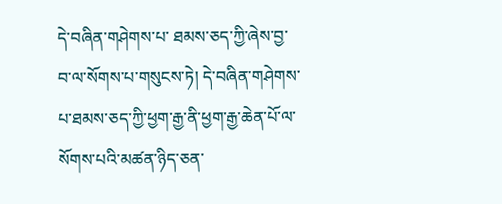དེ་བཞིན་གཤེགས་པ་ ཐམས་ཅད་ཀྱི་ཞེས་བྱ་བ་ལ་སོགས་པ་གསུངས་ཏེ། དེ་བཞིན་གཤེགས་པ་ཐམས་ཅད་ཀྱི་ཕྱག་རྒྱ་ནི་ཕྱག་རྒྱ་ཆེན་པོ་ལ་སོགས་པའི་མཚན་ཉིད་ཅན་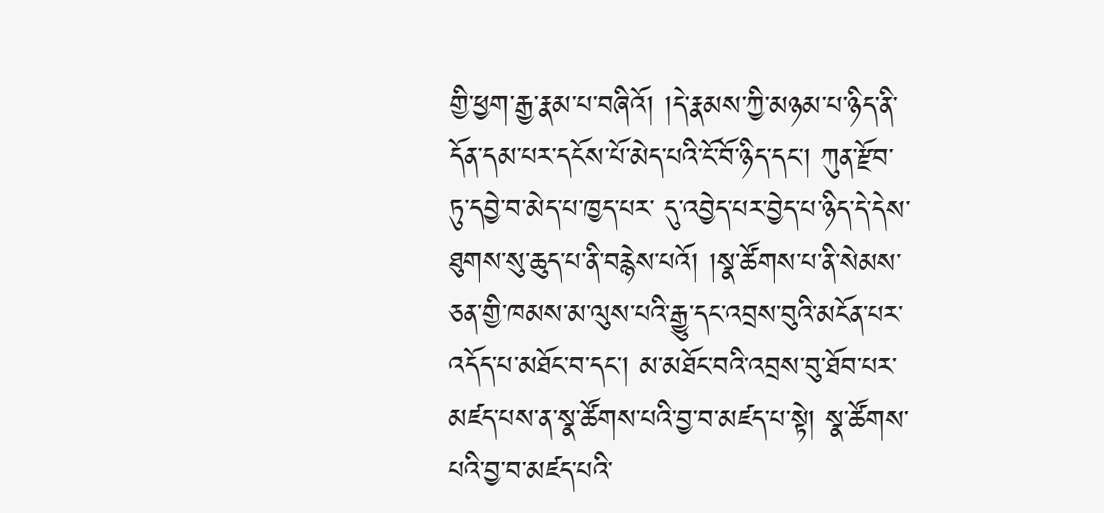གྱི་ཕྱག་རྒྱ་རྣམ་པ་བཞིའོ། །དེ་རྣམས་ཀྱི་མཉམ་པ་ཉིད་ནི་དོན་དམ་པར་དངོས་པོ་མེད་པའི་ངོ་བོ་ཉིད་དང་། ཀུན་རྫོབ་ཏུ་དབྱེ་བ་མེད་པ་ཁྱད་པར་ དུ་འབྱེད་པར་བྱེད་པ་ཉིད་དེ་དེས་ཐུགས་སུ་ཆུད་པ་ནི་བརྙེས་པའོ། །སྣ་ཚོགས་པ་ནི་སེམས་ཅན་གྱི་ཁམས་མ་ལུས་པའི་རྒྱུ་དང་འབྲས་བུའི་མངོན་པར་འདོད་པ་མཐོང་བ་དང་། མ་མཐོང་བའི་འབྲས་བུ་ཐོབ་པར་མཛད་པས་ན་སྣ་ཚོགས་པའི་བྱ་བ་མཛད་པ་སྟེ། སྣ་ཚོགས་པའི་བྱ་བ་མཛད་པའི་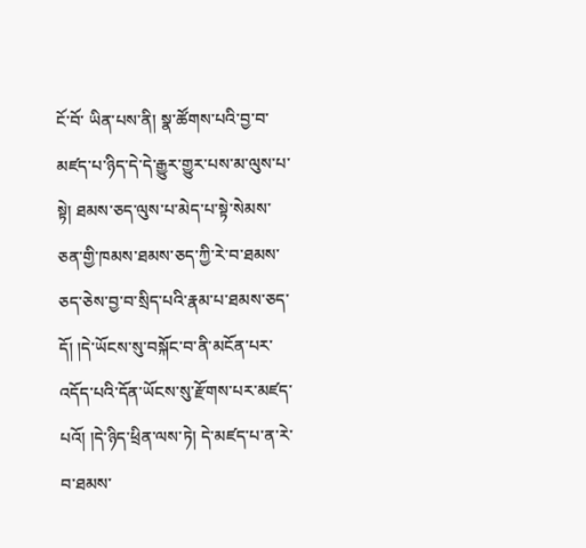ངོ་བོ་ ཡིན་པས་ནི། སྣ་ཚོགས་པའི་བྱ་བ་མཛད་པ་ཉིད་དེ་དེ་རྒྱུར་གྱུར་པས་མ་ལུས་པ་སྟེ། ཐམས་ཅད་ལུས་པ་མེད་པ་སྟེ་སེམས་ཅན་གྱི་ཁམས་ཐམས་ཅད་ཀྱི་རེ་བ་ཐམས་ཅད་ཅེས་བྱ་བ་སྲིད་པའི་རྣམ་པ་ཐམས་ཅད་དོ། །དེ་ཡོངས་སུ་བསྐོང་བ་ནི་མངོན་པར་འདོད་པའི་དོན་ཡོངས་སུ་རྫོགས་པར་མཛད་ པའོ། །དེ་ཉིད་ཕྲིན་ལས་ཏེ། དེ་མཛད་པ་ན་རེ་བ་ཐམས་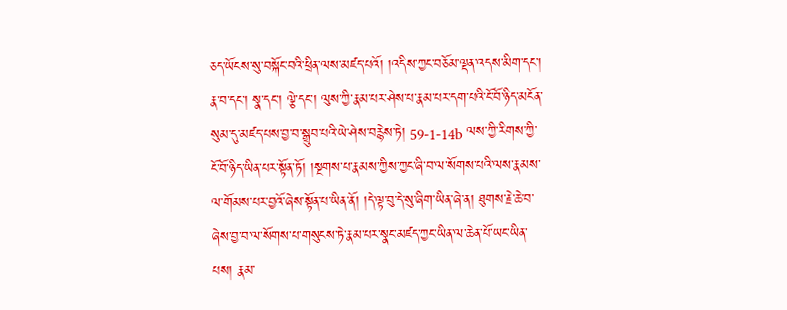ཅད་ཡོངས་སུ་བསྐོང་བའི་ཕྲིན་ལས་མཛད་པའོ། །འདིས་ཀྱང་བཅོམ་ལྡན་འདས་མིག་དང་། རྣ་བ་དང་། སྣ་དང་། ལྕེ་དང་། ལུས་ཀྱི་རྣམ་པར་ཤེས་པ་རྣམ་པར་དག་པའི་ངོ་བོ་ཉིད་མངོན་སུམ་དུ་མཛད་པས་བྱ་བ་སྒྲུབ་པའི་ཡེ་ཤེས་བརྙེས་ཏེ། 59-1-14b ལས་ཀྱི་རིགས་ཀྱི་ངོ་བོ་ཉིད་ཡིན་པར་སྟོན་ཏོ། །སྔགས་པ་རྣམས་ཀྱིས་ཀྱང་ཞི་བ་ལ་སོགས་པའི་ལས་རྣམས་ལ་གོམས་པར་བྱའོ་ཞེས་སྟོན་པ་ཡིན་ནོ། །དེ་ལྟ་བུ་དེ་སུ་ཞིག་ཡིན་ཞེ་ན། ཐུགས་རྗེ་ཆེ་བ་ཞེས་བྱ་བ་ལ་སོགས་པ་གསུངས་ཏེ་རྣམ་པར་སྣང་མཛད་ཀྱང་ཡིན་ལ་ཆེན་པོ་ཡང་ཡིན་པས། རྣམ་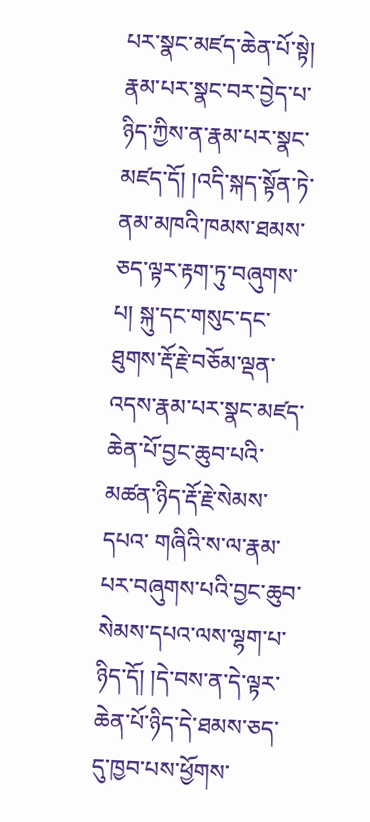པར་སྣང་མཛད་ཆེན་པོ་སྟེ། རྣམ་པར་སྣང་བར་བྱེད་པ་ཉིད་ཀྱིས་ན་རྣམ་པར་སྣང་མཛད་དོ། །འདི་སྐད་སྟོན་ཏེ་ནམ་མཁའི་ཁམས་ཐམས་ཅད་ལྟར་རྟག་ཏུ་བཞུགས་པ། སྐུ་དང་གསུང་དང་ཐུགས་རྡོ་རྗེ་བཅོམ་ལྡན་འདས་རྣམ་པར་སྣང་མཛད་ཆེན་པོ་བྱང་ཆུབ་པའི་མཚན་ཉིད་རྡོ་རྗེ་སེམས་དཔའ་ གཞིའི་ས་ལ་རྣམ་པར་བཞུགས་པའི་བྱང་ཆུབ་སེམས་དཔའ་ལས་ལྷག་པ་ཉིད་དོ། །དེ་བས་ན་དེ་ལྟར་ཆེན་པོ་ཉིད་དེ་ཐམས་ཅད་དུ་ཁྱབ་པས་ཕྱོགས་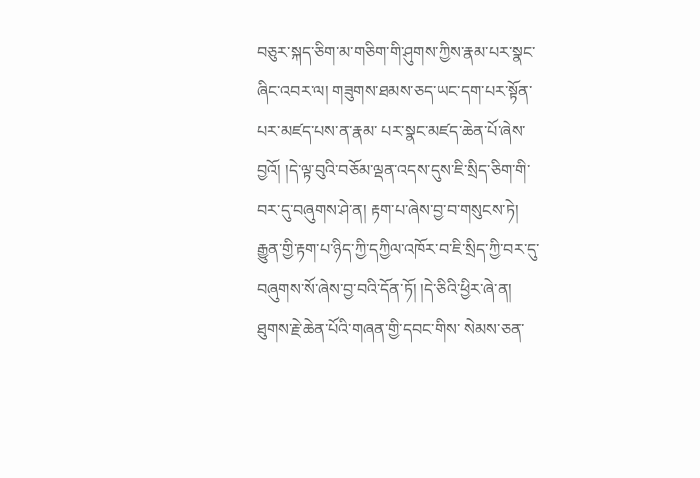བཅུར་སྐད་ཅིག་མ་གཅིག་གི་ཤུགས་ཀྱིས་རྣམ་པར་སྣང་ཞིང་འབར་ལ། གཟུགས་ཐམས་ཅད་ཡང་དག་པར་སྟོན་པར་མཛད་པས་ན་རྣམ་ པར་སྣང་མཛད་ཆེན་པོ་ཞེས་བྱའོ། །དེ་ལྟ་བུའི་བཅོམ་ལྡན་འདས་དུས་ཇི་སྲིད་ཅིག་གི་བར་དུ་བཞུགས་ཤེ་ན། རྟག་པ་ཞེས་བྱ་བ་གསུངས་ཏེ། རྒྱུན་གྱི་རྟག་པ་ཉིད་ཀྱི་དཀྱིལ་འཁོར་བ་ཇི་སྲིད་ཀྱི་བར་དུ་བཞུགས་སོ་ཞེས་བྱ་བའི་དོན་ཏོ། །དེ་ཅིའི་ཕྱིར་ཞེ་ན། ཐུགས་རྗེ་ཆེན་པོའི་གཞན་གྱི་དབང་གིས་ སེམས་ཅན་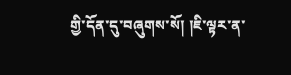གྱི་དོན་དུ་བཞུགས་སོ། །ཇི་ལྟར་ན་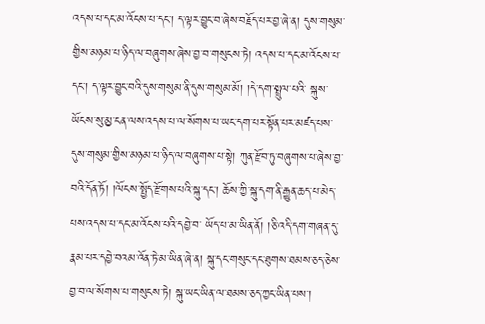འདས་པ་དང་མ་འོངས་པ་དང་། ད་ལྟར་བྱུང་བ་ཞེས་བརྗོད་པར་བྱ་ཞེ་ན། དུས་གསུམ་གྱིས་མཉམ་པ་ཉིད་ལ་བཞུགས་ཞེས་བྱ་བ་གསུངས་ཏེ། འདས་པ་དང་མ་འོངས་པ་དང་། ད་ལྟར་བྱུང་བའི་དུས་གསུམ་ནི་དུས་གསུམ་མོ། །དེ་དག་སྤྲུལ་པའི་ སྐུས་ཡོངས་སུ་མྱ་ངན་ལས་འདས་པ་ལ་སོགས་པ་ཡང་དག་པར་སྟོན་པར་མཛད་པས་དུས་གསུམ་གྱིས་མཉམ་པ་ཉིད་ལ་བཞུགས་པ་སྟེ། ཀུན་རྫོབ་ཏུ་བཞུགས་པ་ཞེས་བྱ་བའི་དོན་ཏོ། །ལོངས་སྤྱོད་རྫོགས་པའི་སྐུ་དང་། ཆོས་ཀྱི་སྐུ་དག་ནི་རྒྱུན་ཆད་པ་མེད་པས་འདས་པ་དང་མ་འོངས་པའི་དབྱེ་བ་ ཡོད་པ་མ་ཡིན་ནོ། །ཅི་འདི་དག་གཞན་དུ་རྣམ་པར་དབྱེ་བའམ་འོན་ཏེ་མ་ཡིན་ཞེ་ན། སྐུ་དང་གསུང་དང་ཐུགས་ཐམས་ཅད་ཅེས་བྱ་བ་ལ་སོགས་པ་གསུངས་ཏེ། སྐུ་ཡང་ཡིན་ལ་ཐམས་ཅད་ཀྱང་ཡིན་པས་།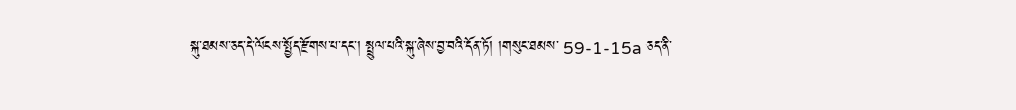སྐུ་ཐམས་ཅད་དེ་ལོངས་སྤྱོད་རྫོགས་པ་དང་། སྤྲུལ་པའི་སྐུ་ཞེས་བྱ་བའི་དོན་ཏོ། །གསུང་ཐམས་ 59-1-15a ཅད་ནི་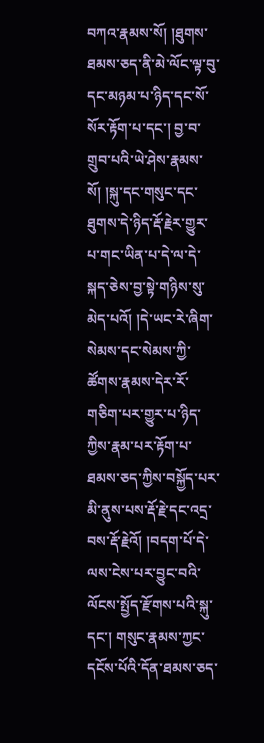བཀའ་རྣམས་སོ། །ཐུགས་ཐམས་ཅད་ནི་མེ་ལོང་ལྟ་བུ་དང་མཉམ་པ་ཉིད་དང་སོ་སོར་རྟོག་པ་དང་། བྱ་བ་གྲུབ་པའི་ཡེ་ཤེས་རྣམས་སོ། །སྐུ་དང་གསུང་དང་ཐུགས་དེ་ཉིད་རྡོ་རྗེར་གྱུར་པ་གང་ཡིན་པ་དེ་ལ་དེ་སྐད་ཅེས་བྱ་སྟེ་གཉིས་སུ་མེད་པའོ། །དེ་ཡང་རེ་ཞིག་ སེམས་དང་སེམས་ཀྱི་ཚོགས་རྣམས་དེར་རོ་གཅིག་པར་གྱུར་པ་ཉིད་ཀྱིས་རྣམ་པར་རྟོག་པ་ཐམས་ཅད་ཀྱིས་བསྐྱོད་པར་མི་ནུས་པས་རྡོ་རྗེ་དང་འདྲ་བས་རྡོ་རྗེའོ། །བདག་པོ་དེ་ལས་ངེས་པར་བྱུང་བའི་ལོངས་སྤྱོད་རྫོགས་པའི་སྐུ་དང་། གསུང་རྣམས་ཀྱང་དངོས་པོའི་དོན་ཐམས་ཅད་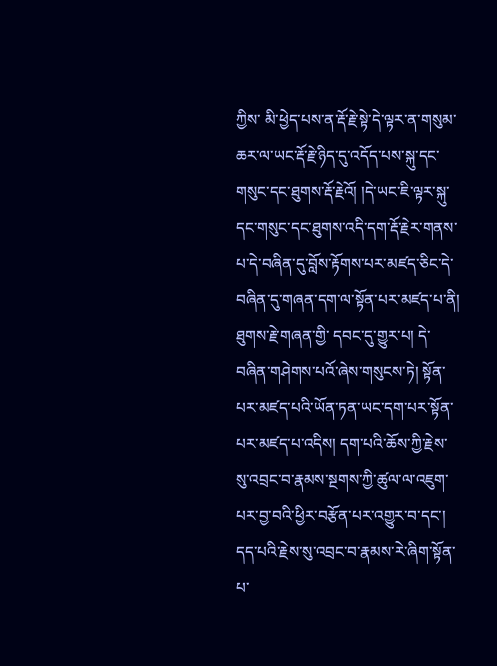ཀྱིས་ མི་ཕྱེད་པས་ན་རྡོ་རྗེ་སྟེ་དེ་ལྟར་ན་གསུམ་ཆར་ལ་ཡང་རྡོ་རྗེ་ཉིད་དུ་འདོད་པས་སྐུ་དང་གསུང་དང་ཐུགས་རྡོ་རྗེའོ། །དེ་ཡང་ཇི་ལྟར་སྐུ་དང་གསུང་དང་ཐུགས་འདི་དག་རྡོ་རྗེར་གནས་པ་དེ་བཞིན་དུ་བློས་རྟོགས་པར་མཛད་ཅིང་དེ་བཞིན་དུ་གཞན་དག་ལ་སྟོན་པར་མཛད་པ་ནི། ཐུགས་རྗེ་གཞན་གྱི་ དབང་དུ་གྱུར་པ། དེ་བཞིན་གཤེགས་པའོ་ཞེས་གསུངས་ཏེ། སྟོན་པར་མཛད་པའི་ཡོན་ཏན་ཡང་དག་པར་སྟོན་པར་མཛད་པ་འདིས། དག་པའི་ཆོས་ཀྱི་རྗེས་སུ་འབྲང་བ་རྣམས་སྔགས་ཀྱི་ཚུལ་ལ་འཇུག་པར་བྱ་བའི་ཕྱིར་བརྩོན་པར་འགྱུར་བ་དང་། དད་པའི་རྗེས་སུ་འབྲང་བ་རྣམས་རེ་ཞིག་སྟོན་པ་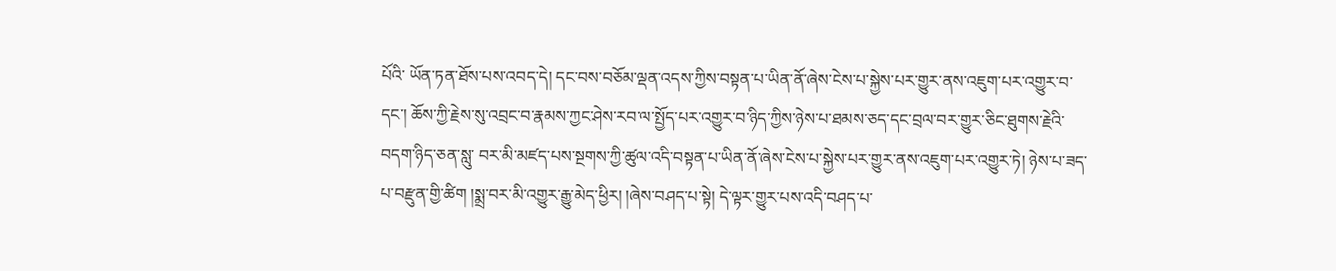པོའི་ ཡོན་ཏན་ཐོས་པས་འབད་དེ། དང་བས་བཅོམ་ལྡན་འདས་ཀྱིས་བསྟན་པ་ཡིན་ནོ་ཞེས་ངེས་པ་སྐྱེས་པར་གྱུར་ནས་འཇུག་པར་འགྱུར་བ་དང་། ཆོས་ཀྱི་རྗེས་སུ་འབྲང་བ་རྣམས་ཀྱང་ཤེས་རབ་ལ་སྤྱོད་པར་འགྱུར་བ་ཉིད་ཀྱིས་ཉེས་པ་ཐམས་ཅད་དང་བྲལ་བར་གྱུར་ཅིང་ཐུགས་རྗེའི་བདག་ཉིད་ཅན་སླུ་ བར་མི་མཛད་པས་སྔགས་ཀྱི་ཚུལ་འདི་བསྟན་པ་ཡིན་ནོ་ཞེས་ངེས་པ་སྐྱེས་པར་གྱུར་ནས་འཇུག་པར་འགྱུར་ཏེ། ཉེས་པ་ཟད་པ་བརྫུན་གྱི་ཚིག །སྨྲ་བར་མི་འགྱུར་རྒྱུ་མེད་ཕྱིར། །ཞེས་བཤད་པ་སྟེ། དེ་ལྟར་གྱུར་པས་འདི་བཤད་པ་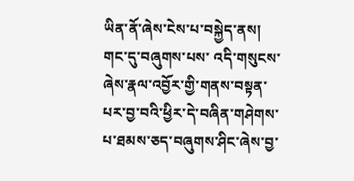ཡིན་ནོ་ཞེས་ངེས་པ་བསྐྱེད་ནས། གང་དུ་བཞུགས་པས་ འདི་གསུངས་ཞེས་རྣལ་འབྱོར་གྱི་གནས་བསྟན་པར་བྱ་བའི་ཕྱིར་དེ་བཞིན་གཤེགས་པ་ཐམས་ཅད་བཞུགས་ཤིང་ཞེས་བྱ་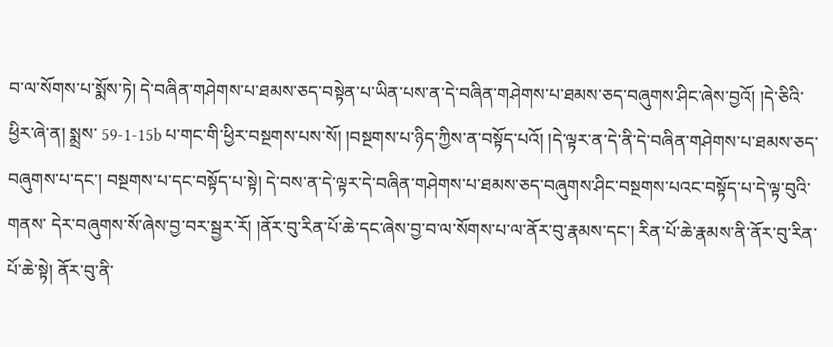བ་ལ་སོགས་པ་སྨོས་ཏེ། དེ་བཞིན་གཤེགས་པ་ཐམས་ཅད་བསྟེན་པ་ཡིན་པས་ན་དེ་བཞིན་གཤེགས་པ་ཐམས་ཅད་བཞུགས་ཤིང་ཞེས་བྱའོ། །དེ་ཅིའི་ཕྱིར་ཞེ་ན། སྨྲས་ 59-1-15b པ་གང་གི་ཕྱིར་བསྔགས་པས་སོ། །བསྔགས་པ་ཉིད་ཀྱིས་ན་བསྟོད་པའོ། །དེ་ལྟར་ན་དེ་ནི་དེ་བཞིན་གཤེགས་པ་ཐམས་ཅད་བཞུགས་པ་དང་། བསྔགས་པ་དང་བསྟོད་པ་སྟེ། དེ་བས་ན་དེ་ལྟར་དེ་བཞིན་གཤེགས་པ་ཐམས་ཅད་བཞུགས་ཤིང་བསྔགས་པའང་བསྟོད་པ་དེ་ལྟ་བུའི་གནས་ དེར་བཞུགས་སོ་ཞེས་བྱ་བར་སྦྱར་རོ། །ནོར་བུ་རིན་པོ་ཆེ་དང་ཞེས་བྱ་བ་ལ་སོགས་པ་ལ་ནོར་བུ་རྣམས་དང་། རིན་པོ་ཆེ་རྣམས་ནི་ནོར་བུ་རིན་པོ་ཆེ་སྟེ། ནོར་བུ་ནི་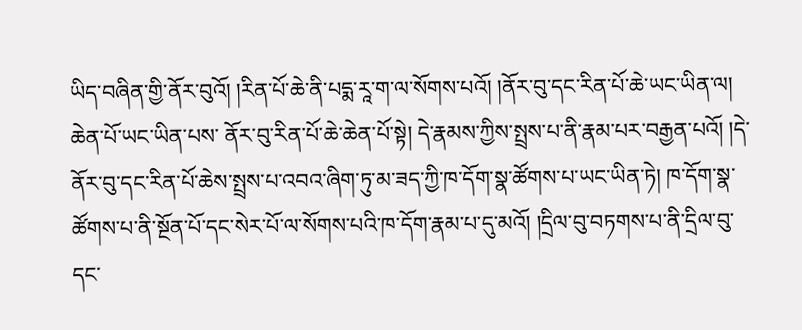ཡིད་བཞིན་གྱི་ནོར་བུའོ། །རིན་པོ་ཆེ་ནི་པདྨ་རཱ་ག་ལ་སོགས་པའོ། །ནོར་བུ་དང་རིན་པོ་ཆེ་ཡང་ཡིན་ལ། ཆེན་པོ་ཡང་ཡིན་པས་ ནོར་བུ་རིན་པོ་ཆེ་ཆེན་པོ་སྟེ། དེ་རྣམས་ཀྱིས་སྤྲས་པ་ནི་རྣམ་པར་བརྒྱན་པའོ། །དེ་ནོར་བུ་དང་རིན་པོ་ཆེས་སྤྲས་པ་འབའ་ཞིག་ཏུ་མ་ཟད་ཀྱི་ཁ་དོག་སྣ་ཚོགས་པ་ཡང་ཡིན་ཏེ། ཁ་དོག་སྣ་ཚོགས་པ་ནི་སྔོན་པོ་དང་སེར་པོ་ལ་སོགས་པའི་ཁ་དོག་རྣམ་པ་དུ་མའོ། །དྲིལ་བུ་བཏགས་པ་ནི་དྲིལ་བུ་ དང་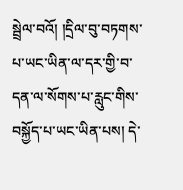སྦྲེལ་བའོ། །དྲིལ་བུ་བཏགས་པ་ཡང་ཡིན་ལ་དར་གྱི་བ་དན་ལ་སོགས་པ་རླུང་གིས་བསྐྱོད་པ་ཡང་ཡིན་པས། དེ་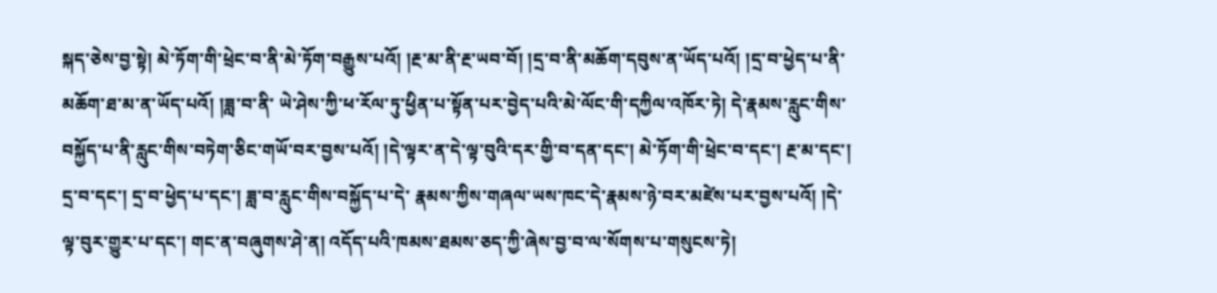སྐད་ཅེས་བྱ་སྟེ། མེ་ཏོག་གི་ཕྲེང་བ་ནི་མེ་ཏོག་བརྒྱུས་པའོ། །རྔ་མ་ནི་རྔ་ཡབ་བོ། །དྲ་བ་ནི་མཆོག་དབུས་ན་ཡོད་པའོ། །དྲ་བ་ཕྱེད་པ་ནི་མཆོག་ཐ་མ་ན་ཡོད་པའོ། །ཟླ་བ་ནི་ ཡེ་ཤེས་ཀྱི་ཕ་རོལ་ཏུ་ཕྱིན་པ་སྟོན་པར་བྱེད་པའི་མེ་ལོང་གི་དཀྱིལ་འཁོར་ཏེ། དེ་རྣམས་རླུང་གིས་བསྐྱོད་པ་ནི་རླུང་གིས་བཏེག་ཅིང་གཡོ་བར་བྱས་པའོ། །དེ་ལྟར་ན་དེ་ལྟ་བུའི་དར་གྱི་བ་དན་དང་། མེ་ཏོག་གི་ཕྲེང་བ་དང་། རྔ་མ་དང་། དྲ་བ་དང་། དྲ་བ་ཕྱེད་པ་དང་། ཟླ་བ་རླུང་གིས་བསྐྱོད་པ་དེ་ རྣམས་ཀྱིས་གཞལ་ཡས་ཁང་དེ་རྣམས་ཉེ་བར་མཛེས་པར་བྱས་པའོ། །དེ་ལྟ་བུར་གྱུར་པ་དང་། གང་ན་བཞུགས་ཤེ་ན། འདོད་པའི་ཁམས་ཐམས་ཅད་ཀྱི་ཞེས་བྱ་བ་ལ་སོགས་པ་གསུངས་ཏེ།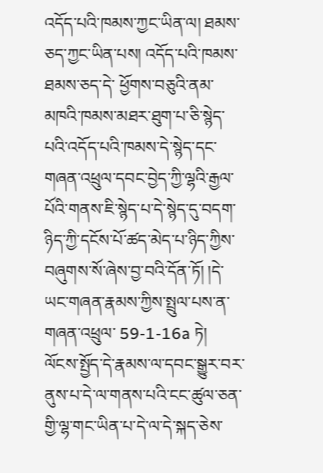འདོད་པའི་ཁམས་ཀྱང་ཡིན་ལ། ཐམས་ཅད་ཀྱང་ཡིན་པས། འདོད་པའི་ཁམས་ཐམས་ཅད་དེ་ ཕྱོགས་བཅུའི་ནམ་མཁའི་ཁམས་མཐར་ཐུག་པ་ཅི་སྙེད་པའི་འདོད་པའི་ཁམས་དེ་སྙེད་དང་གཞན་འཕྲུལ་དབང་བྱེད་ཀྱི་ལྷའི་རྒྱལ་པོའི་གནས་ཇི་སྙེད་པ་དེ་སྙེད་དུ་བདག་ཉིད་ཀྱི་དངོས་པོ་ཚད་མེད་པ་ཉིད་ཀྱིས་བཞུགས་སོ་ཞེས་བྱ་བའི་དོན་ཏོ། །དེ་ཡང་གཞན་རྣམས་ཀྱིས་སྤྲུལ་པས་ན་གཞན་འཕྲུལ་ 59-1-16a ཏེ། ལོངས་སྤྱོད་དེ་རྣམས་ལ་དབང་སྒྱུར་བར་ནུས་པ་དེ་ལ་གནས་པའི་ངང་ཚུལ་ཅན་གྱི་ལྷ་གང་ཡིན་པ་དེ་ལ་དེ་སྐད་ཅེས་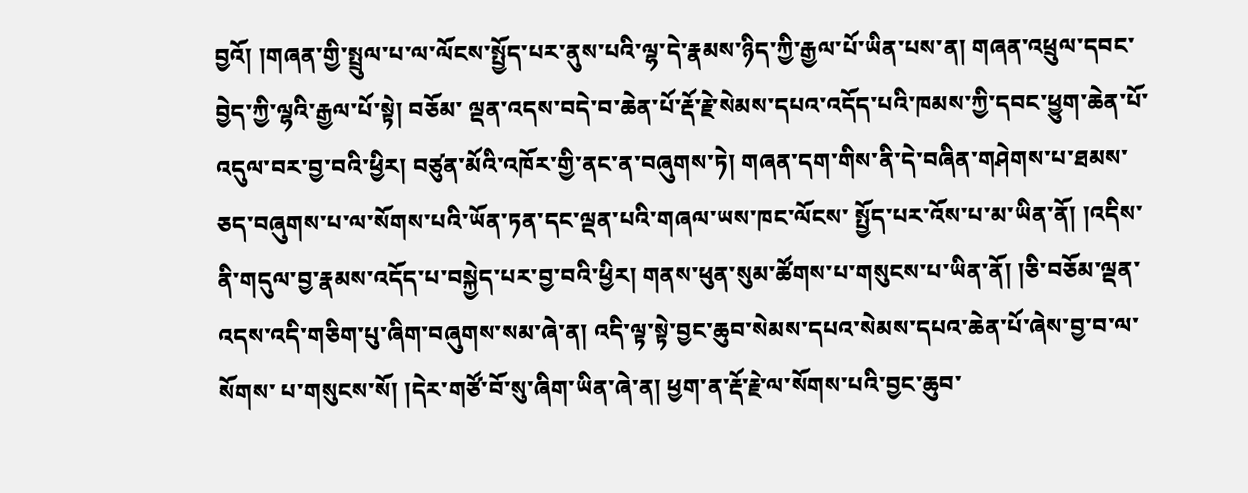བྱའོ། །གཞན་གྱི་སྤྲུལ་པ་ལ་ལོངས་སྤྱོད་པར་ནུས་པའི་ལྷ་དེ་རྣམས་ཉིད་ཀྱི་རྒྱལ་པོ་ཡིན་པས་ན། གཞན་འཕྲུལ་དབང་བྱེད་ཀྱི་ལྷའི་རྒྱལ་པོ་སྟེ། བཅོམ་ ལྡན་འདས་བདེ་བ་ཆེན་པོ་རྡོ་རྗེ་སེམས་དཔའ་འདོད་པའི་ཁམས་ཀྱི་དབང་ཕྱུག་ཆེན་པོ་འདུལ་བར་བྱ་བའི་ཕྱིར། བཙུན་མོའི་འཁོར་གྱི་ནང་ན་བཞུགས་ཏེ། གཞན་དག་གིས་ནི་དེ་བཞིན་གཤེགས་པ་ཐམས་ཅད་བཞུགས་པ་ལ་སོགས་པའི་ཡོན་ཏན་དང་ལྡན་པའི་གཞལ་ཡས་ཁང་ལོངས་ སྤྱོད་པར་འོས་པ་མ་ཡིན་ནོ། །འདིས་ནི་གདུལ་བྱ་རྣམས་འདོད་པ་བསྐྱེད་པར་བྱ་བའི་ཕྱིར། གནས་ཕུན་སུམ་ཚོགས་པ་གསུངས་པ་ཡིན་ནོ། །ཅི་བཅོམ་ལྡན་འདས་འདི་གཅིག་པུ་ཞིག་བཞུགས་སམ་ཞེ་ན། འདི་ལྟ་སྟེ་བྱང་ཆུབ་སེམས་དཔའ་སེམས་དཔའ་ཆེན་པོ་ཞེས་བྱ་བ་ལ་སོགས་ པ་གསུངས་སོ། །དེར་གཙོ་བོ་སུ་ཞིག་ཡིན་ཞེ་ན། ཕྱག་ན་རྡོ་རྗེ་ལ་སོགས་པའི་བྱང་ཆུབ་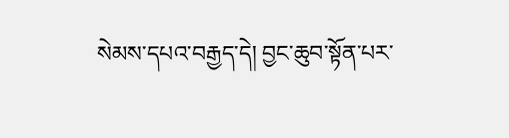སེམས་དཔའ་བརྒྱད་དེ། བྱང་ཆུབ་སྟོན་པར་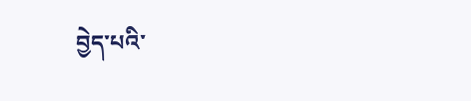བྱེད་པའི་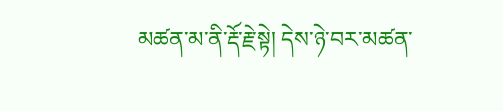མཚན་མ་ནི་རྡོ་རྗེ་སྟེ། དེས་ཉེ་བར་མཚན་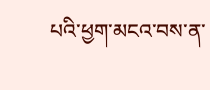པའི་ཕྱག་མངའ་བས་ན་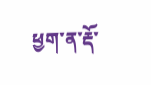ཕྱག་ན་རྡོ་